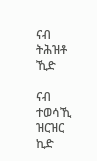ናብ ትሕዝቶ ኺድ

ናብ ተወሳኺ ዝርዝር ኪድ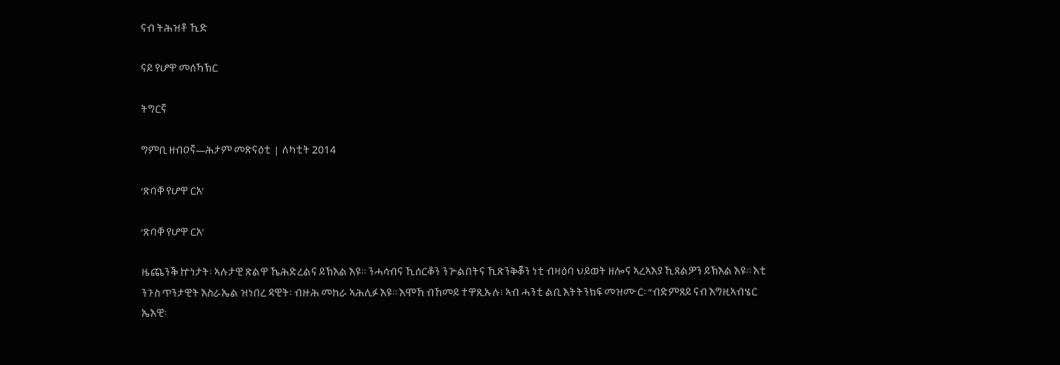ናብ ትሕዝቶ ኺድ

ናይ የሆዋ መሰኻኽር

ትግርኛ

ግምቢ ዘብዐኛ—ሕታም መጽናዕቲ  |  ለካቲት 2014

‘ጽባቐ የሆዋ ርአ’

‘ጽባቐ የሆዋ ርአ’

ዜጨንቕ ኵነታት፡ ኣሉታዊ ጽልዋ ኼሕድረልና ይኽእል እዩ። ንሓሳብና ኺሰርቆን ንጕልበትና ኺጽንቅቖን ነቲ ብዛዕባ ህይወት ዘሎና ኣረኣእያ ኺጸልዎን ይኽእል እዩ። እቲ ንጉስ ጥንታዊት እስራኤል ዝነበረ ዳዊት፡ ብዙሕ መከራ ኣሕሊፉ እዩ። እሞኸ ብኸመይ ተዋጺኡሉ፧ ኣብ ሓንቲ ልቢ እትትንክፍ መዝሙር፡ “ብድምጸይ ናብ እግዚኣብሄር ኤእዊ፡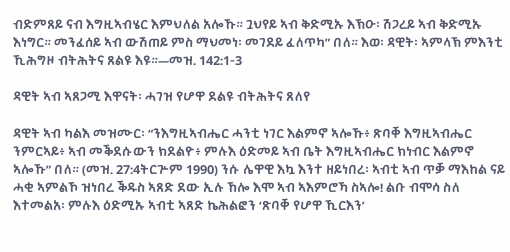ብድምጸይ ናብ እግዚኣብሄር እምህለል አሎኹ። ጓህየይ ኣብ ቅድሚኡ እኽዑ፡ ሽጋረይ ኣብ ቅድሚኡ እነግር። መንፈሰይ ኣብ ውሽጠይ ምስ ማህመነ፡ መገደይ ፈለጥካ” በለ። እወ፡ ዳዊት፡ ኣምላኽ ምእንቲ ኺሕግዞ ብትሕትና ጸልዩ እዩ።—መዝ. 142:1-3

ዳዊት ኣብ ኣጸጋሚ እዋናት፡ ሓገዝ የሆዋ ደልዩ ብትሕትና ጸለየ

ዳዊት ኣብ ካልእ መዝሙር፡ “ንእግዚኣብሔር ሓንቲ ነገር እልምኖ ኣሎኹ፥ ጽባቐ እግዚኣብሔር ንምርኣይ፥ ኣብ መቕደሱውን ክደልዮ፥ ምሉእ ዕድመይ ኣብ ቤት እግዚኣብሔር ክነብር እልምኖ ኣሎኹ” በለ። (መዝ. 27:4ትርጕም 1990) ንሱ ሌዋዊ እኳ እንተ ዘይነበረ፡ ኣብቲ ኣብ ጥቓ ማእከል ናይ ሓቂ ኣምልኾ ዝነበረ ቕዱስ ኣጸድ ደው ኢሉ ኸሎ እሞ ኣብ ኣእምሮኻ ስኣሎ! ልቡ ብሞሳ ስለ እተመልአ፡ ምሉእ ዕድሚኡ ኣብቲ ኣጸድ ኬሕልፎን ‘ጽባቐ የሆዋ ኺርእን’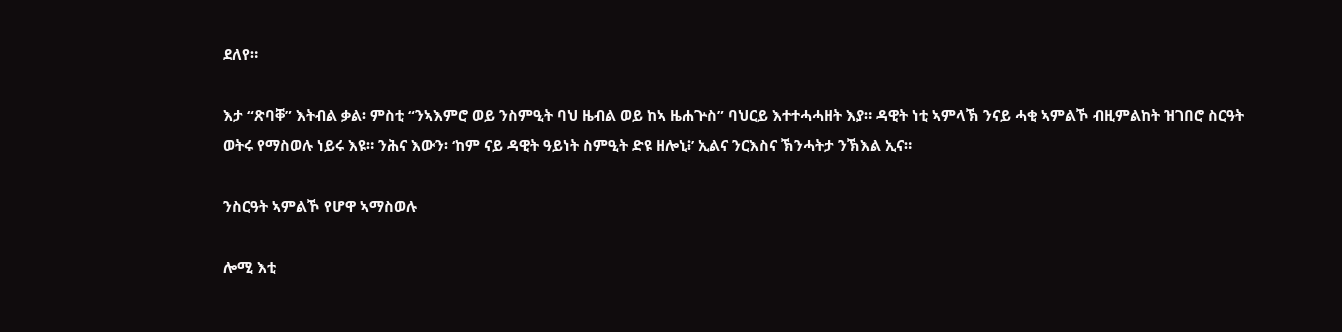ደለየ።

እታ “ጽባቐ” እትብል ቃል፡ ምስቲ “ንኣእምሮ ወይ ንስምዒት ባህ ዜብል ወይ ከኣ ዜሐጕስ” ባህርይ እተተሓሓዘት እያ። ዳዊት ነቲ ኣምላኽ ንናይ ሓቂ ኣምልኾ ብዚምልከት ዝገበሮ ስርዓት ወትሩ የማስወሉ ነይሩ እዩ። ንሕና እውን፡ ‘ከም ናይ ዳዊት ዓይነት ስምዒት ድዩ ዘሎኒ፧’ ኢልና ንርእስና ኽንሓትታ ንኽእል ኢና።

ንስርዓት ኣምልኾ የሆዋ ኣማስወሉ

ሎሚ እቲ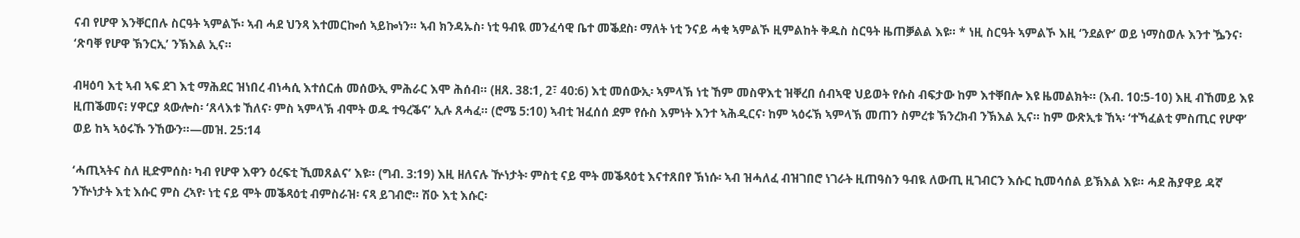ናብ የሆዋ እንቐርበሉ ስርዓት ኣምልኾ፡ ኣብ ሓደ ህንጻ እተመርኰሰ ኣይኰነን። ኣብ ክንዳኡስ፡ ነቲ ዓብዪ መንፈሳዊ ቤተ መቕደስ፡ ማለት ነቲ ንናይ ሓቂ ኣምልኾ ዚምልከት ቅዱስ ስርዓት ዜጠቓልል እዩ። * ነዚ ስርዓት ኣምልኾ እዚ ‘ንደልዮ’ ወይ ነማስወሉ እንተ ዄንና፡ ‘ጽባቐ የሆዋ ኽንርኢ’ ንኽእል ኢና።

ብዛዕባ እቲ ኣብ ኣፍ ደገ እቲ ማሕደር ዝነበረ ብነሓሲ እተሰርሐ መሰውኢ ምሕራር እሞ ሕሰብ። (ዘጸ. 38:1, 2፣ 40:6) እቲ መሰውኢ፡ ኣምላኽ ነቲ ኸም መስዋእቲ ዝቐረበ ሰብኣዊ ህይወት የሱስ ብፍታው ከም እተቐበሎ እዩ ዜመልክት። (እብ. 10:5-10) እዚ ብኸመይ እዩ ዚጠቕመና፧ ሃዋርያ ጳውሎስ፡ ‘ጸላእቱ ኸለና፡ ምስ ኣምላኽ ብሞት ወዱ ተዓረቕና’ ኢሉ ጸሓፈ። (ሮሜ 5:10) ኣብቲ ዝፈሰሰ ደም የሱስ እምነት እንተ ኣሕዲርና፡ ከም ኣዕሩኽ ኣምላኽ መጠን ስምረቱ ኽንረክብ ንኽእል ኢና። ከም ውጽኢቱ ኸኣ፡ ‘ተኻፈልቲ ምስጢር የሆዋ’ ወይ ከኣ ኣዕሩኹ ንኸውን።—መዝ. 25:14

‘ሓጢኣትና ስለ ዚድምሰስ፡ ካብ የሆዋ እዋን ዕረፍቲ ኺመጸልና’ እዩ። (ግብ. 3:19) እዚ ዘለናሉ ዅነታት፡ ምስቲ ናይ ሞት መቕጻዕቲ እናተጸበየ ኽነሱ፡ ኣብ ዝሓለፈ ብዝገበሮ ነገራት ዚጠዓስን ዓብዪ ለውጢ ዚገብርን እሱር ኪመሳሰል ይኽእል እዩ። ሓደ ሕያዋይ ዳኛ ንዅነታት እቲ እሱር ምስ ረኣየ፡ ነቲ ናይ ሞት መቕጻዕቲ ብምስራዝ፡ ናጻ ይገብሮ። ሽዑ እቲ እሱር፡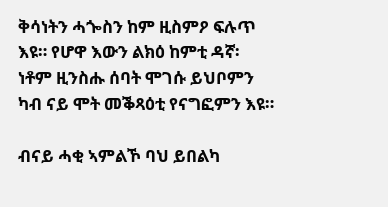ቅሳነትን ሓጐስን ከም ዚስምዖ ፍሉጥ እዩ። የሆዋ እውን ልክዕ ከምቲ ዳኛ፡ ነቶም ዚንስሑ ሰባት ሞገሱ ይህቦምን ካብ ናይ ሞት መቕጻዕቲ የናግፎምን እዩ።

ብናይ ሓቂ ኣምልኾ ባህ ይበልካ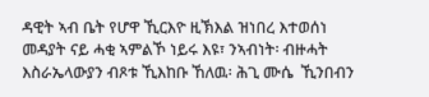ዳዊት ኣብ ቤት የሆዋ ኺርእዮ ዚኽእል ዝነበረ እተወሰነ መዳያት ናይ ሓቂ ኣምልኾ ነይሩ እዩ፣ ንኣብነት፡ ብዙሓት እስራኤላውያን ብጾቱ ኺእከቡ ኸለዉ፡ ሕጊ ሙሴ  ኺንበብን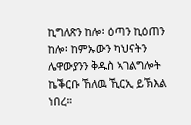ኪግለጽን ከሎ፡ ዕጣን ኪዕጠን ከሎ፡ ከምኡውን ካህናትን ሌዋውያንን ቅዱስ ኣገልግሎት ኬቕርቡ ኸለዉ ኺርኢ ይኽእል ነበረ።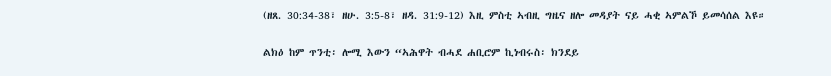(ዘጸ. 30:34-38፣ ዘሁ. 3:5-8፣ ዘዳ. 31:9-12) እዚ ምስቲ ኣብዚ ግዜና ዘሎ መዳያት ናይ ሓቂ ኣምልኾ ይመሳሰል እዩ።

ልክዕ ከም ጥንቲ፡ ሎሚ እውን “ኣሕዋት ብሓደ ሐቢሮም ኪነብሩስ፡ ክንደይ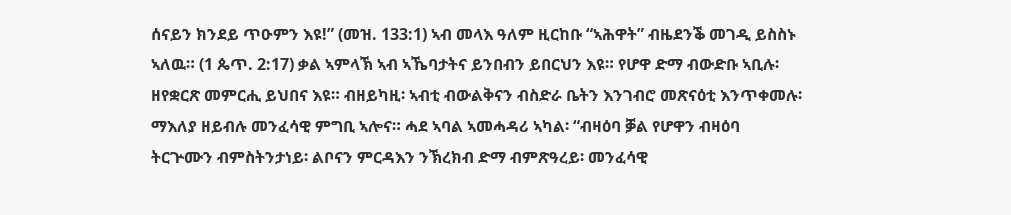ሰናይን ክንደይ ጥዑምን እዩ!” (መዝ. 133:1) ኣብ መላእ ዓለም ዚርከቡ “ኣሕዋት” ብዜደንቕ መገዲ ይስስኑ ኣለዉ። (1 ጴጥ. 2:17) ቃል ኣምላኽ ኣብ ኣኼባታትና ይንበብን ይበርህን እዩ። የሆዋ ድማ ብውድቡ ኣቢሉ፡ ዘየቋርጽ መምርሒ ይህበና እዩ። ብዘይካዚ፡ ኣብቲ ብውልቅናን ብስድራ ቤትን እንገብሮ መጽናዕቲ እንጥቀመሉ፡ ማእለያ ዘይብሉ መንፈሳዊ ምግቢ ኣሎና። ሓደ ኣባል ኣመሓዳሪ ኣካል፡ “ብዛዕባ ቓል የሆዋን ብዛዕባ ትርጕሙን ብምስትንታነይ፡ ልቦናን ምርዳእን ንኽረክብ ድማ ብምጽዓረይ፡ መንፈሳዊ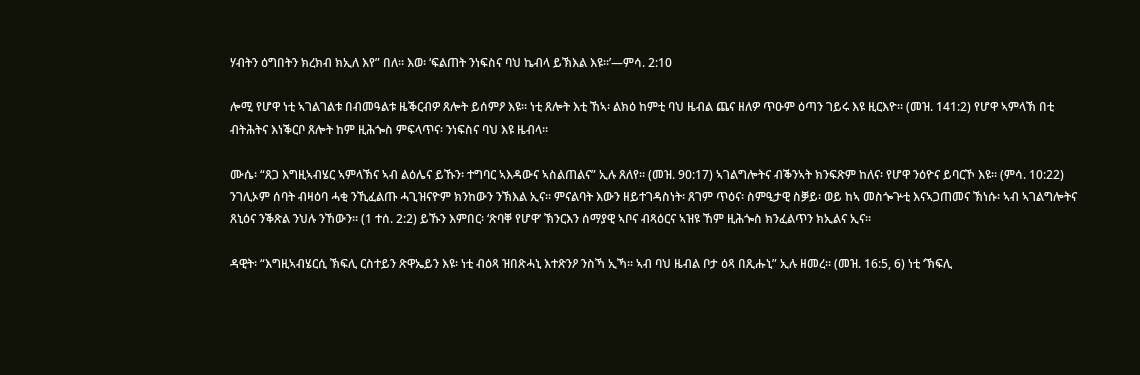ሃብትን ዕግበትን ክረክብ ክኢለ እየ” በለ። እወ፡ ‘ፍልጠት ንነፍስና ባህ ኬብላ ይኽእል እዩ።’—ምሳ. 2:10

ሎሚ የሆዋ ነቲ ኣገልገልቱ በብመዓልቱ ዜቕርብዎ ጸሎት ይሰምዖ እዩ። ነቲ ጸሎት እቲ ኸኣ፡ ልክዕ ከምቲ ባህ ዜብል ጨና ዘለዎ ጥዑም ዕጣን ገይሩ እዩ ዚርእዮ። (መዝ. 141:2) የሆዋ ኣምላኽ በቲ ብትሕትና እነቕርቦ ጸሎት ከም ዚሕጐስ ምፍላጥና፡ ንነፍስና ባህ እዩ ዜብላ።

ሙሴ፡ “ጸጋ እግዚኣብሄር ኣምላኽና ኣብ ልዕሌና ይኹን፡ ተግባር ኣእዳውና ኣስልጠልና” ኢሉ ጸለየ። (መዝ. 90:17) ኣገልግሎትና ብቕንኣት ክንፍጽም ከለና፡ የሆዋ ንዕዮና ይባርኾ እዩ። (ምሳ. 10:22) ንገሊኦም ሰባት ብዛዕባ ሓቂ ንኺፈልጡ ሓጊዝናዮም ክንከውን ንኽእል ኢና። ምናልባት እውን ዘይተገዳስነት፡ ጸገም ጥዕና፡ ስምዒታዊ ስቓይ፡ ወይ ከኣ መስጐጕቲ እናኣጋጠመና ኽነሱ፡ ኣብ ኣገልግሎትና ጸኒዕና ንቕጽል ንህሉ ንኸውን። (1 ተሰ. 2:2) ይኹን እምበር፡ ‘ጽባቐ የሆዋ’ ኽንርእን ሰማያዊ ኣቦና ብጻዕርና ኣዝዩ ኸም ዚሕጐስ ክንፈልጥን ክኢልና ኢና።

ዳዊት፡ “እግዚኣብሄርሲ ኽፍሊ ርስተይን ጽዋኤይን እዩ፡ ነቲ ብዕጻ ዝበጽሓኒ እተጽንዖ ንስኻ ኢኻ። ኣብ ባህ ዜብል ቦታ ዕጻ በጺሑኒ” ኢሉ ዘመረ። (መዝ. 16:5, 6) ነቲ ‘ኽፍሊ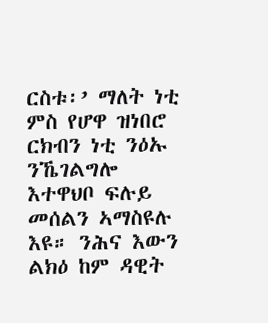ርስቱ፡’ ማለት ነቲ ምስ የሆዋ ዝነበሮ ርክብን ነቲ ንዕኡ ንኼገልግሎ እተዋህቦ ፍሉይ መሰልን ኣማስዩሉ እዩ። ንሕና እውን ልክዕ ከም ዳዊት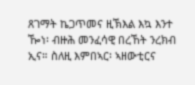ጸገማት ኬጋጥመና ዚኽእል እኳ እንተ ዀነ፡ ብዙሕ መንፈሳዊ በረኸት ንረክብ ኢና። ስለዚ እምበኣር፡ ኣዘውቲርና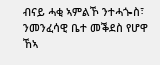ብናይ ሓቂ ኣምልኾ ንተሓጐስ፣ ንመንፈሳዊ ቤተ መቕደስ የሆዋ ኸኣ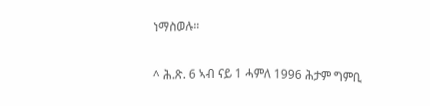ነማስወሉ።

^ ሕ.ጽ. 6 ኣብ ናይ 1 ሓምለ 1996 ሕታም ግምቢ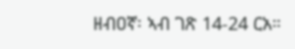ዘብዐኛ፡ ኣብ ገጽ 14-24 ርአ።